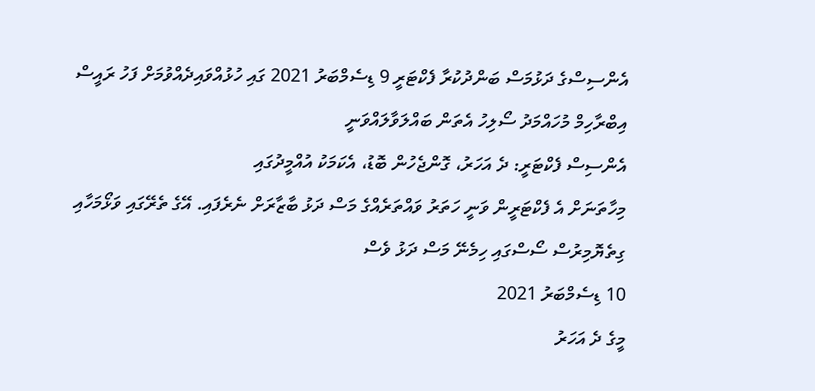އެންސިސްގެ ދަޅުމަސް ބަންދުކުރާ ފެކްޓަރީ 9 ޑިސެމްބަރު 2021 ގައި ހުޅުއްވައިދެއްވުމަށް ފަހު ރައީސް އިބްރާހިމް މުހައްމަދު ސޯލިހު އެތަން ބައްލަވާލައްވަނީ
އެންސިސް ފެކްޓަރީ: ދެ އަހަރު، ގޮންޖެހުން ބޮޑު، އެކަމަކު އުއްމީދުގައި
މިހާތަނަށް އެ ފެކްޓަރީން ވަނީ ހަތަރު ވައްތަރެއްގެ މަސް ދަޅު ބާޒާރަށް ނެރެފައި. އޭގެ ތެރޭގައި ވަޅޯމަހާއި ގިތެޔޮމިރުސް ސޯސްގައި ހިމެނޭ މަސް ދަޅު ވެސް
10 ޑިސެމްބަރު 2021
މީގެ ދެ އަހަރު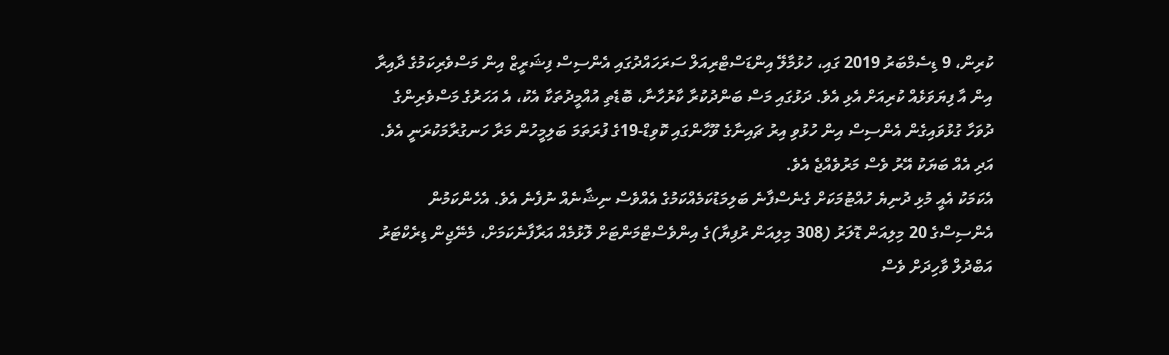ކުރިން، 9 ޑިސެމްބަރު 2019 ގައި، ހުޅުމާލޭ އިންޑަސްޓްރިއަލް ސަރަހައްދުގައި އެންސިސް ފިޝަރީޒް އިން މަސްވެރިކަމުގެ ދާއިރާ އިން އާ ފިޔަވަޅެއް ކުރިއަށް އެޅި އެވެ. ދަޅުގައި މަސް ބަންދުކުރާ ކާރުހާނާ، ބޮޑެތި އުއްމީދުތަކާ އެކު، އެ އަހަރުގެ މަސްވެރިންގެ ދުވަހާ ގުޅުވައިގެން އެންސިސް އިން ހުޅުވި އިރު ޗައިނާގެ ވޫހާންގައި ކޮވިޑް-19ގެ ފުރަތަމަ ބަލިމީހުން މަރާ ހަނގުރާމަކުރަނީ އެވެ. އަދި އެއް ބަޔަކު އޭރު ވެސް މަރުވެއްޖެ އެވެ.
އެކަމަކު އެއީ މުޅި ދުނިޔެ ހުއްޓުމަކަށް ގެނެސްފާނެ ބަލިމަޑުކަމެއްކަމުގެ އެއްވެސް ނިޝާނެއް ނުފެނެ އެވެ. އެހެންކަމުން އެންސިސްގެ 20 މިލިއަން ޑޮލަރު (308 މިލިއަން ރުފިޔާ)ގެ އިންވެސްޓްމަންޓަށް ލޮޅުމެއް އަރާފާނެކަމަށް، މެނޭޖިން ޑިރެކްޓަރު އަބްދުލް ވާހިދަށް ވެސް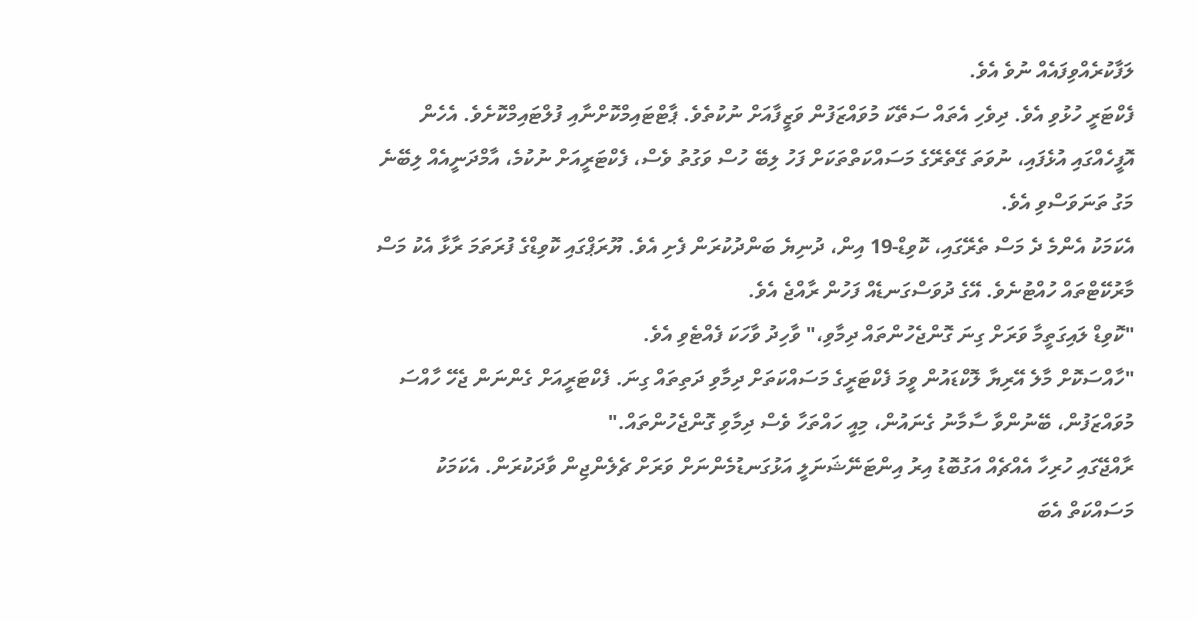ލަފާކުރެއްވިފައެއް ނުވެ އެވެ.
ފެކްޓަރީ ހުޅުވި އެވެ. ދިވެހި އެތައް ސަތޭކަ މުވައްޒަފުން ވަޒީފާއަށް ނުކުތެވެ. ޕާޓްޓައިމްކޮށްނާއި ފުލްޓައިމްކޮށެވެ. އެހެން އޮފީހެއްގައި އުޅެފައި، ނުވަތަ ގޭތެރޭގެ މަސައްކަތްތަކަށް ފަހު ލިބޭ ހުސް ވަގުތު ވެސް، ފެކްޓަރީއަށް ނުކުމެ، އާމްދަނީއެއް ލިބޭނެ މަގު ތަނަވަސްވި އެވެ.
އެކަމަކު އެންމެ ދެ މަސް ތެރޭގައި، ކޮވިޑް-19 އިން، ދުނިޔެ ބަންދުކުރަން ފެށި އެވެ. ޔޫރަޕްގައި ކޮވިޑްގެ ފުރަތަމަ ރާޅާ އެކު މަސް މާރުކޭޓްތައް ހުއްޓުނެވެ. އޭގެ ދުވަސްގަނޑެއް ފަހުން ރާއްޖެ އެވެ.
"ކޮވިޑް ލައިގަތީމާ ވަރަށް ގިނަ ގޮންޖެހުންތައް ދިމާވި،" ވާހިދު ވާހަކަ ފެއްޓެވި އެވެ.
"ހާއްސަކޮށް މާލެ އޭރިޔާ ލޮކްޑައުން ވީމަ ފެކްޓަރީގެ މަސައްކަތަށް ދިމާވި ދަތިތައް ގިނަ. ފެކްޓަރީއަށް ގެންނަން ޖެހޭ ހާއްސަ މުވައްޒަފުން، ބޭނުންވާ ސާމާނު ގެނައުން، މިއީ ހައްތަހާ ވެސް ދިމާވި ގޮންޖެހުންތައް."
ރާއްޖޭގައި ހުރިހާ އެއްޗެއް އަގުބޮޑު އިރު އިންޓަނޭޝަނަލީ އަޅުގަނޑުމެންނަށް ވަރަށް ޗެލެންޖިން ވާދަކުރަން. އެކަމަކު މަސައްކަތް އެބަ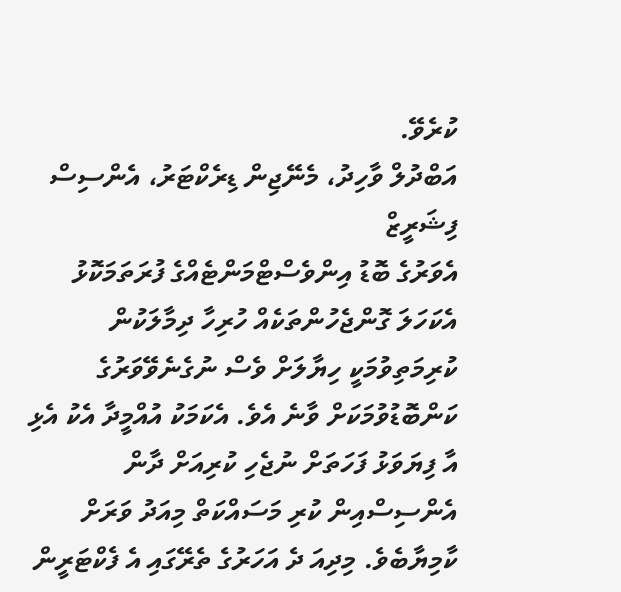ކުރެވޭ.
އަބްދުލް ވާހިދު، މެނޭޖިން ޑިރެކްޓަރު، އެންސިސް ފިޝަރީޒް
އެވަރުގެ ބޮޑު އިންވެސްޓްމަންޓެއްގެ ފުރަތަމަކޮޅު އެކަހަލަ ގޮންޖެހުންތަކެއް ހުރިހާ ދިމާލަކުން ކުރިމަތިވުމަކީ ހިޔާލަށް ވެސް ނުގެނެވޭވަރުގެ ކަންބޮޑުވުމަކަށް ވާނެ އެވެ. އެކަމަކު އުއްމީދާ އެކު އެޅި އާ ފިޔަވަޅު ފަހަތަށް ނުޖެހި ކުރިއަށް ދާން އެންސިސްއިން ކުރި މަސައްކަތް މިއަދު ވަރަށް ކާމިޔާބެވެ. މިދިއަ ދެ އަހަރުގެ ތެރޭގައި އެ ފެކްޓަރީން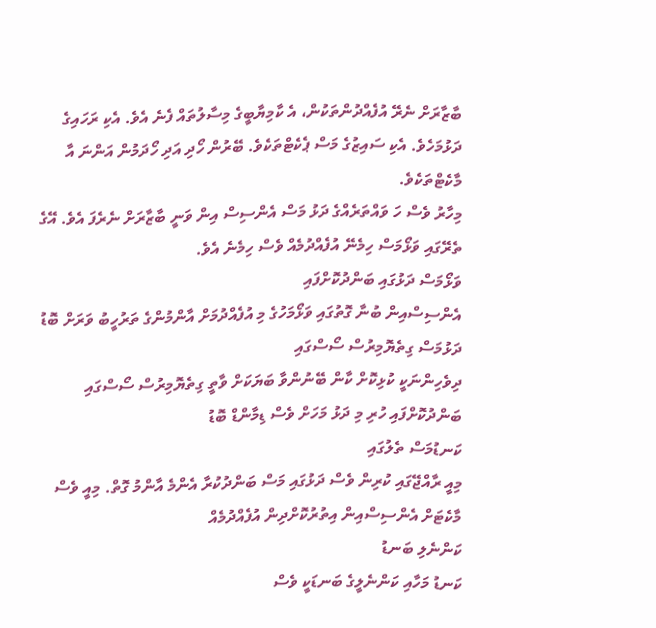ބާޒާރަށް ނެރޭ އުފެއްދުންތަކުން، އެ ކާމިޔާބީގެ މިސާލުތައް ފެނެ އެވެ. އެކި ރަހައިގެ ދަޅުމަހެވެ. އެކި ސައިޒުގެ މަސް ޕެކެޓްތަކެވެ. ބޭރުން ހޯދި އަދި ހޯދަމުން އަންނަ އާ މާކެޓްތަކެވެ.
މިހާރު ވެސް ހަ ވައްތަރެއްގެ ދަޅު މަސް އެންސިސް އިން ވަނީ ބާޒާރަށް ނެރެފަ އެވެ. އޭގެ ތެރޭގައި ވަޅޯމަސް ހިމެނޭ އުފެއްދުމެއް ވެސް ހިމެނެ އެވެ.
ވަޅޯމަސް ދަޅުގައި ބަންދުކޮށްފައި
އެންސިސްއިން ބުނާ ގޮތުގައި ވަޅޯމަހުގެ މި އުފެއްދުމަށް އާންމުންގެ ތަރުހީބު ވަރަށް ބޮޑު
ދަޅުމަސް ގިތެޔޮމިރުސް ސޯސްގައި
ދިވެހިންނަކީ ކުޅިކޮށް ކާން ބޭނުންވާ ބަޔަކަށް ވާތީ ގިތެޔޮމިރުސް ސޯސްގައި ބަންދުކޮށްފައި ހުރި މި ދަޅު މަހަށް ވެސް ޑިމާންޑް ބޮޑު
ކަނޑުމަސް ތެލުގައި
މިއީ ރާއްޖޭގައި ކުރިން ވެސް ދަޅުގައި މަސް ބަންދުކުރާ އެންމެ އާންމު ގޮތް. މިއީ ވެސް މާކެޓަށް އެންސިސްއިން އިތުރުކޮށްދިން އުފެއްދުމެއް
ކަންނެލި ބަނޑު
ކަނޑު މަހާއި ކަންނެލީގެ ބަނޑަކީ ވެސް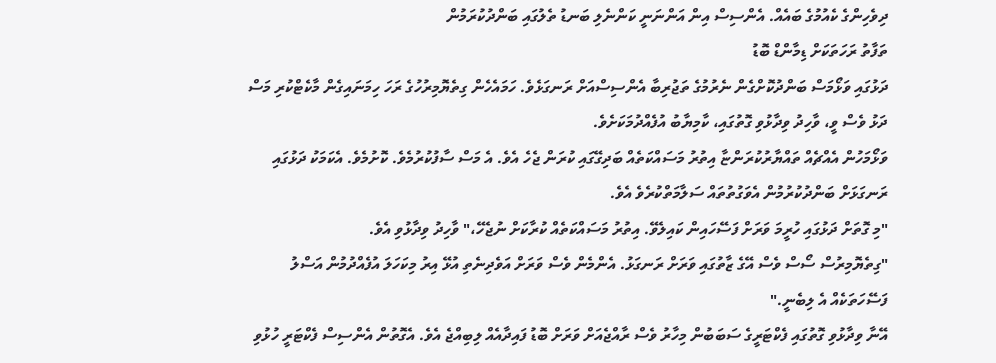ދިވެހިންގެ ކެއުމުގެ ބައެއް. އެންސިސް އިން އަންނަނީ ކަންނެލި ބަނޑު ތެލުގައި ބަންދުކުރަމުން
ތަފާތު ރަހަތަކަށް ޑިމާންޑް ބޮޑު
ދަޅުގައި ވަޅޯމަސް ބަންދުކޮށްގެން ނެރުމުގެ ތަޖުރިބާ އެންސިސްއަށް ރަނގަޅެވެ. ހަމައެހެން ގިތެޔޮމިރުހުގެ ރަހަ ހިމަނައިގެން މާކެޓްކުރި މަސް ދަޅު ވެސް ވީ، ވާހިދު ވިދާޅުވި ގޮތުގައި، ކާމިޔާބު އުފެއްދުމަކަށެވެ.
ވަޅޯމަހުން އެއްޗެއް ތައްޔާރުކުރަންޏާ އިތުރު މަސައްކަތެއް ބަދިގޭގައި ކުރަން ޖެހެ އެވެ. އެ މަސް ސާފުކުރުމެވެ. ކޮށުމެވެ. އެކަމަކު ދަޅުގައި ރަނގަޅަށް ބަންދުކުރުމުން އެވަގުތުތައް ސަލާމަތްކުރެވެ އެވެ.
"މި ގޮތަށް ދަޅުގައި ހުރީމަ ވަރަށް ފަސޭހައިން ކައިލެވޭ. އިތުރު މަސައްކަތެއް ކުރާކަށް ނުޖެހޭ،" ވާހިދު ވިދާޅުވި އެވެ.
"ގިތެޔޮމިރުސް ސޯސް ވެސް އޭގެ ޒާތުގައި ވަރަށް ރަނގަޅު. އެންމެން ވެސް ވަރަށް އަވެދިނެތި އުޅޭ އިރު މިކަހަލަ އުފެއްދުމުން އަސްލު ފަސޭހަތަކެއް އެ ލިބެނީ."
އޭނާ ވިދާޅުވި ގޮތުގައި ފެކްޓަރީގެ ސަބަބުން މިހާރު ވެސް ރާއްޖެއަށް ވަރަށް ބޮޑު ފައިދާއެއް ލިބިއްޖެ އެވެ. އެގޮތުން އެންސިސް ފެކްޓަރީ ހުޅުވި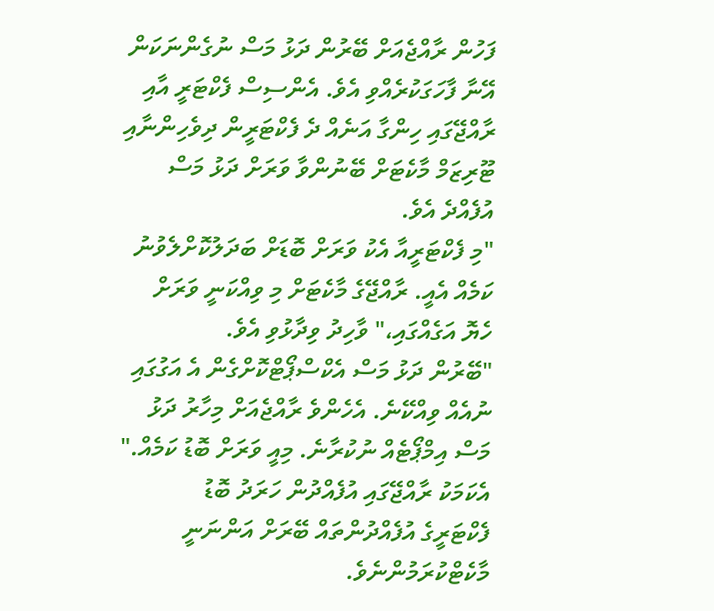ފަހުން ރާއްޖެއަށް ބޭރުން ދަޅު މަސް ނުގެންނަކަން އޭނާ ފާހަގަކުރެއްވި އެވެ. އެންސިސް ފެކްޓަރީ އާއި ރާއްޖޭގައި ހިންގާ އަނެއް ދެ ފެކްޓަރީން ދިވެހިންނާއި ޓޫރިޒަމް މާކެޓަށް ބޭނުންވާ ވަރަށް ދަޅު މަސް އުފެއްދެ އެވެ.
"މި ފެކްޓަރީއާ އެކު ވަރަށް ބޮޑަށް ބަދަލުކޮށްލެވުނު ކަމެއް އެއީ. ރާއްޖޭގެ މާކެޓަށް މި ވިއްކަނީ ވަރަށް ހެޔޮ އަގެއްގައި،" ވާހިދު ވިދާޅުވި އެވެ.
"ބޭރުން ދަޅު މަސް އެކްސްޕޯޓްކޮށްގެން އެ އަގުގައި ނުއެއް ވިއްކޭނެ. އެހެންވެ ރާއްޖެއަށް މިހާރު ދަޅު މަސް އިމްޕޯޓެއް ނުކުރާނެ. މިއީ ވަރަށް ބޮޑު ކަމެއް."
އެކަމަކު ރާއްޖޭގައި އުފެއްދުން ހަރަދު ބޮޑު
ފެކްޓަރީގެ އުފެއްދުންތައް ބޭރަށް އަންނަނީ މާކެޓްކުރަމުންނެވެ.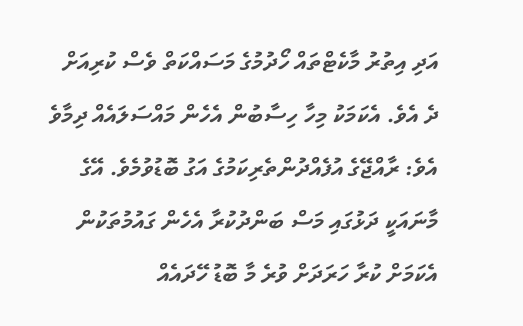އަދި އިތުރު މާކެޓްތައް ހޯދުމުގެ މަސައްކަތް ވެސް ކުރިއަށް ދެ އެވެ. އެކަމަކު މިހާ ހިސާބުން އެހެން މައްސަލައެއް ދިމާވެ އެވެ: ރާއްޖޭގެ އުފެއްދުންތެރިކަމުގެ އަގު ބޮޑުވުމެވެ. އޭގެ މާނައަކީ ދަޅުގައި މަސް ބަންދުކުރާ އެހެން ގައުމުތަކުން އެކަމަށް ކުރާ ހަރަދަށް ވުރެ މާ ބޮޑު ހޭދައެއް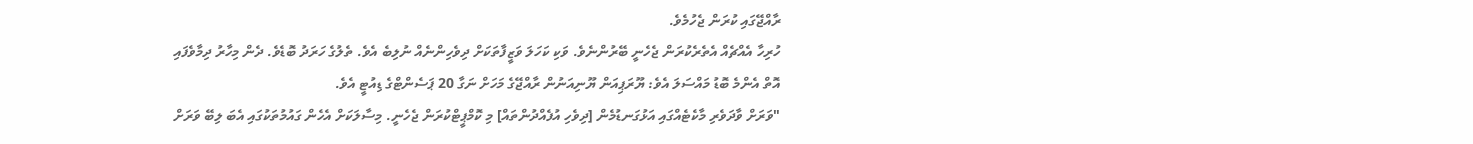ރާއްޖޭގައި ކުރަން ޖެހުމެވެ.
ހުރިހާ އެއްޗެއް އެތެރެކުރަން ޖެހެނީ ބޭރުންނެވެ. ވަކި ކަހަލަ ވަޒީފާތަކަށް ދިވެހިންނެއް ނުލިބެ އެވެ. ތެލުގެ ހަރަދު ބޮޑެވެ. ދެން މިހާރު ދިމާވެފައި އޮތް އެންމެ ބޮޑު މައްސަލަ އެވެ: ޔޫރަޕިއަން ޔޫނިއަނުން ރާއްޖޭގެ މަހަށް ނަގާ 20 ޕަސެންޓްގެ ޑިއުޓީ އެވެ.
"ވަރަށް ވާދަވެރި މާކެޓެއްގައި އަޅުގަނޑުމެން [ދިވެހި އުފެއްދުންތައް] މި ކޮމްޕީޓްކުރަން ޖެހެނީ. މިސާލަކަށް އެހެން ގައުމުތަކުގައި އެބަ ލިބޭ ވަރަށް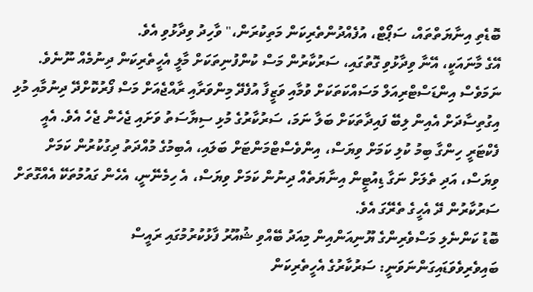ބޮޑެތި އިނާޔަތްތައް، ސަޕޯޓް، އުފެއްދުންތެރިކަން މަތިކުރަން،" ވާހިދު ވިދާޅުވި އެވެ.
އޭގެ މާނައަކީ، އޭނާ ވިދާޅުވި ގޮތުގައި، ސަރުކާރުން މަސް ކުންފުނިތަކަށް މާލީ އެހީތެރިކަން ދިނުމެއް ނޫނެވެ. ނަމަވެސް އިންޑަސްޓްރިއަލް މަސައްކަތަކަށް ވުމާއި ވަޒީފާ އުފެދޭ މިންވަރާއި ރާއްޖެއަށް މަސް ފޯރުކޮށްދޭ ދިނުމާއި މުޅި އިގުތިސާދަށް އެއިން ލިބޭ ފައިދާތަކަށް ބަލާ ނަމަ، ސަރުކާރުގެ މުޅި ސިޔާސަތު ވަށައި ޖެހެން ޖެހެ އެވެ. އެއީ ފެކްޓަރީ ހިންގާ ބިމު ކުލި ކަމަށް ވިޔަސް، އިންވެސްޓްމަންޓަށް ބަލައި، އެބިމުގެ މުއްދަތު ދިގުކުރުން ކަމަށް ވިޔަސް، އަދި ތެލަށް ނަގާ ޑިއުޓީން އިނާޔަތެއް ދިނުން ކަމަށް ވިޔަސް، އެ ހިމެނޭނީ، އެހެން ގައުމުތަކޭ އެއްގޮތަށް ސަރުކާރުން ދޭ އެހީގެ ތެރޭގަ އެވެ.
ބޮޑު ކަންނެލި މަސްވެރިންގެ ޔޫނިއަންއިން މިއަދު ބޭއްވި ޝުއޫރު ފާޅުކުރުމުގައި ރައީސް ބައިވެރިވެވަޑައިގަންނަވަނީ: ސަރުކާރުގެ އެހީތެރިކަން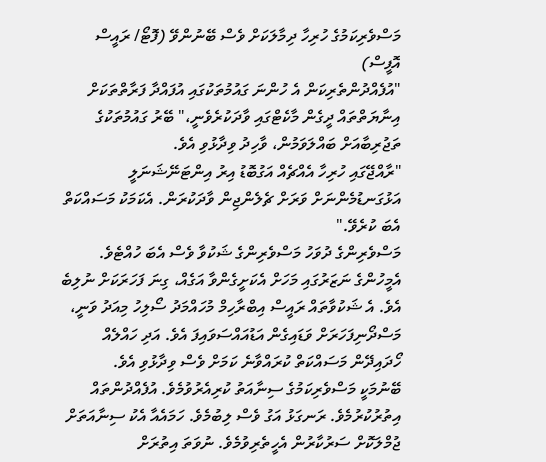މަސްވެރިކަމުގެ ހުރިހާ ދިމާލަކަށް ވެސް ބޭނުންވޭ (ފޮޓޯ/ ރައީސް އޮފީސް)
"އުފެއްދުންތެރިކަން އެ ހުންނަ ގައުމުތަކުގައި އުފައްދާ ފަރާތްތަކަށް އިނާޔަތްތައް ދީގެން މާކެޓްގައި ވާދަކުރެވެނީ،" ބޭރު ގައުމުތަކުގެ ތަޖުރިބާއަށް ބައްލަވަމުން، ވާހިދު ވިދާޅުވި އެވެ.
"ރާއްޖޭގައި ހުރިހާ އެއްޗެއް އަގުބޮޑު އިރު އިންޓަނޭޝަނަލީ އަޅުގަނޑުމެންނަށް ވަރަށް ޗެލެންޖިން ވާދަކުރަން. އެކަމަކު މަސައްކަތް އެބަ ކުރެވޭ."
މަސްވެރިންގެ ދުވަހު މަސްވެރިންގެ ޝަކުވާ ވެސް އެބަ ހުއްޓެވެ. އެމީހުންގެ ނަޒަރުގައި މަހަށް އެކަށީގެންވާ އަގެއް، ގިނަ ފަހަރަކަށް ނުލިބެ އެވެ. އެ ޝަކުވާތައް ރައީސް އިބްރާހިމް މުހައްމަދު ސޯލިހު މިއަދު ވަނީ، މަސްދޯނިފަހަރަށް ވަޑައިގެން އަޑުއައްސަވައިފަ އެވެ. އަދި ހައްލެއް ހޯދައިދޭން މަސައްކަތް ކުރައްވާނެ ކަމަށް ވެސް ވިދާޅުވި އެވެ.
ބޭނުމަކީ މަސްވެރިކަމުގެ ސިނާއަތު ކުރިއެރުވުމެވެ. އުފެއްދުންތައް އިތުރުކުރުމެވެ. ރަނގަޅު އަގު ވެސް ލިބުމެވެ. ހަމައެއާ އެކު ސިނާއަތަށް ޖުމްލަކޮށް ސަރުކާރުން އެހީތެރިވުމެވެ. ނުވަތަ އިތުރަށް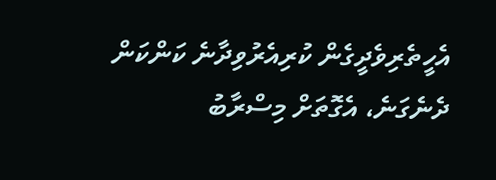އެހީތެރިވެދީގެން ކުރިއެރުވިދާނެ ކަންކަން ދެނެގަނެ، އެގޮތަށް މިސްރާބު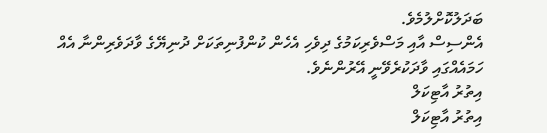ބަދަލުކޮށްލުމެވެ.
އެންސިސް އާއި މަސްވެރިކަމުގެ ދިވެހި އެހެން ކުންފުނިތަކަށް ދުނިޔޭގެ ވާދަވެރިންނާ އެއް ހަމައެއްގައި ވާދަކުރެވޭނީ އޭރުންނެވެ.
އިތުރު އާޓިކަލް
އިތުރު އާޓިކަލް